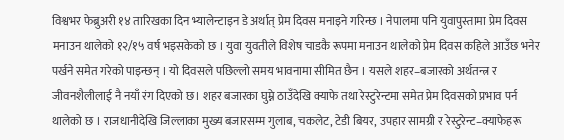विश्वभर फेब्रुअरी १४ तारिखका दिन भ्यालेन्टाइन डे अर्थात् प्रेम दिवस मनाइने गरिन्छ । नेपालमा पनि युवापुस्तामा प्रेम दिवस मनाउन थालेको १२/१५ वर्ष भइसकेको छ । युवा युवतीले विशेष चाडकै रूपमा मनाउन थालेको प्रेम दिवस कहिले आउँछ भनेर पर्खने समेत गरेको पाइन्छन् । यो दिवसले पछिल्लो समय भावनामा सीमित छैन । यसले शहर–बजारको अर्थतन्त्र र जीवनशैलीलाई नै नयाँ रंग दिएको छ। शहर बजारका घुम्ने ठाउँदेखि क्याफे तथा रेस्टुरेन्टमा समेत प्रेम दिवसको प्रभाव पर्न थालेको छ । राजधानीदेखि जिल्लाका मुख्य बजारसम्म गुलाब, चकलेट, टेडी बियर, उपहार सामग्री र रेस्टुरेन्ट–क्याफेहरू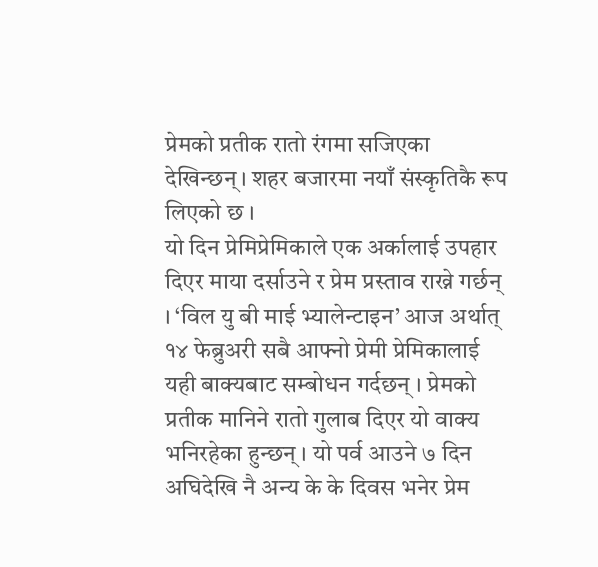प्रेमको प्रतीक रातो रंगमा सजिएका देखिन्छन्। शहर बजारमा नयाँ संस्कृतिकै रूप लिएको छ ।
यो दिन प्रेमिप्रेमिकाले एक अर्कालाई उपहार दिएर माया दर्साउने र प्रेम प्रस्ताव राख्ने गर्छन् । ‘विल यु बी माई भ्यालेन्टाइन’ आज अर्थात् १४ फेब्रुअरी सबै आफ्नो प्रेमी प्रेमिकालाई यही बाक्यबाट सम्बोधन गर्दछन् । प्रेमको प्रतीक मानिने रातो गुलाब दिएर यो वाक्य भनिरहेका हुन्छन् । यो पर्व आउने ७ दिन अघिदेखि नै अन्य के के दिवस भनेर प्रेम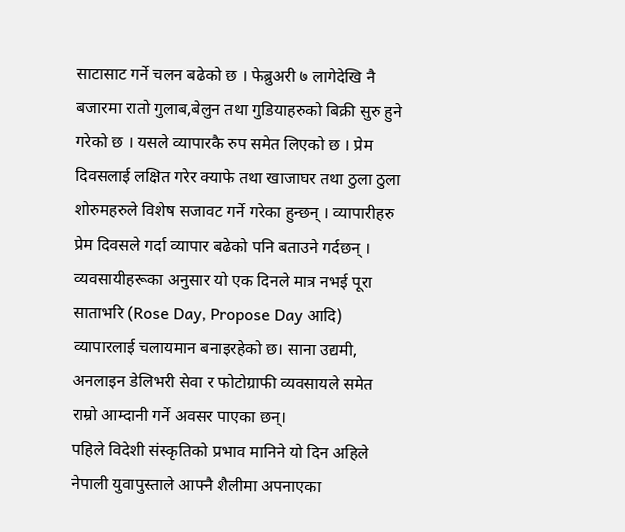साटासाट गर्ने चलन बढेको छ । फेब्रुअरी ७ लागेदेखि नै बजारमा रातो गुलाब,बेलुन तथा गुडियाहरुको बिक्री सुरु हुने गरेको छ । यसले व्यापारकै रुप समेत लिएको छ । प्रेम दिवसलाई लक्षित गरेर क्याफे तथा खाजाघर तथा ठुला ठुला शोरुमहरुले विशेष सजावट गर्ने गरेका हुन्छन् । व्यापारीहरु प्रेम दिवसले गर्दा व्यापार बढेको पनि बताउने गर्दछन् । व्यवसायीहरूका अनुसार यो एक दिनले मात्र नभई पूरा साताभरि (Rose Day, Propose Day आदि) व्यापारलाई चलायमान बनाइरहेको छ। साना उद्यमी, अनलाइन डेलिभरी सेवा र फोटोग्राफी व्यवसायले समेत राम्रो आम्दानी गर्ने अवसर पाएका छन्।
पहिले विदेशी संस्कृतिको प्रभाव मानिने यो दिन अहिले नेपाली युवापुस्ताले आफ्नै शैलीमा अपनाएका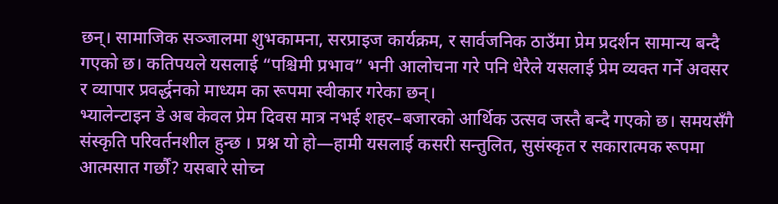छन्। सामाजिक सञ्जालमा शुभकामना, सरप्राइज कार्यक्रम, र सार्वजनिक ठाउँमा प्रेम प्रदर्शन सामान्य बन्दै गएको छ। कतिपयले यसलाई “पश्चिमी प्रभाव” भनी आलोचना गरे पनि धेरैले यसलाई प्रेम व्यक्त गर्ने अवसर र व्यापार प्रवर्द्धनको माध्यम का रूपमा स्वीकार गरेका छन्।
भ्यालेन्टाइन डे अब केवल प्रेम दिवस मात्र नभई शहर–बजारको आर्थिक उत्सव जस्तै बन्दै गएको छ। समयसँगै संस्कृति परिवर्तनशील हुन्छ । प्रश्न यो हो—हामी यसलाई कसरी सन्तुलित, सुसंस्कृत र सकारात्मक रूपमा आत्मसात गर्छौं? यसबारे सोच्न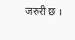जरुरी छ ।